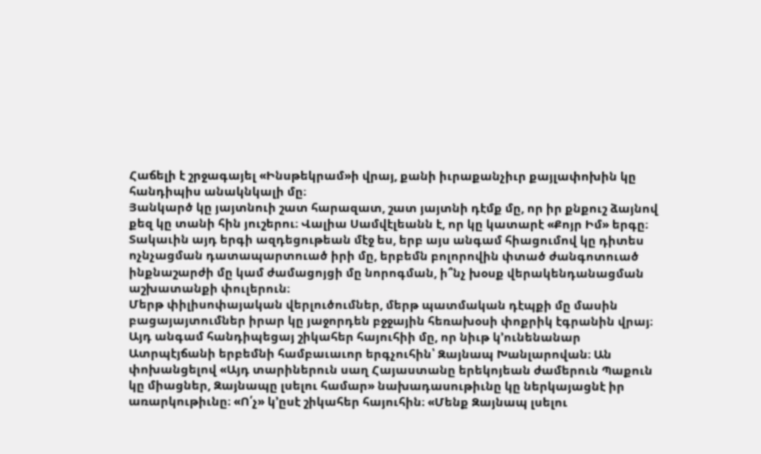Հաճելի է շրջագայել «Ինսթեկրամ»ի վրայ, քանի իւրաքանչիւր քայլափոխին կը հանդիպիս անակնկալի մը։
Յանկարծ կը յայտնուի շատ հարազատ, շատ յայտնի դէմք մը, որ իր քնքուշ ձայնով քեզ կը տանի հին յուշերու։ Վալիա Սամվէլեանն է, որ կը կատարէ «Քոյր Իմ» երգը։
Տակաւին այդ երգի ազդեցութեան մէջ ես, երբ այս անգամ հիացումով կը դիտես ոչնչացման դատապարտուած իրի մը, երբեմն բոլորովին փտած ժանգոտուած ինքնաշարժի մը կամ ժամացոյցի մը նորոգման, ի՞նչ խօսք վերակենդանացման աշխատանքի փուլերուն։
Մերթ փիլիսոփայական վերլուծումներ, մերթ պատմական դէպքի մը մասին բացայայտումներ իրար կը յաջորդեն բջջային հեռախօսի փոքրիկ էգրանին վրայ։
Այդ անգամ հանդիպեցայ շիկահեր հայուհիի մը, որ նիւթ կ՚ունենանար Ատրպէյճանի երբեմնի համբաւաւոր երգչուհին՝ Զայնապ Խանլարովան։ Ան փոխանցելով «Այդ տարիներուն սաղ Հայաստանը երեկոյեան ժամերուն Պաքուն կը միացներ, Զայնապը լսելու համար» նախադասութիւնը կը ներկայացնէ իր առարկութիւնը։ «Ո՛չ» կ՚ըսէ շիկահեր հայուհին։ «Մենք Զայնապ լսելու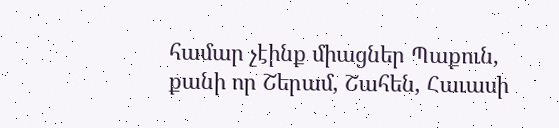համար չէինք միացներ Պաքուն, քանի որ Շերամ, Շահեն, Հաւասի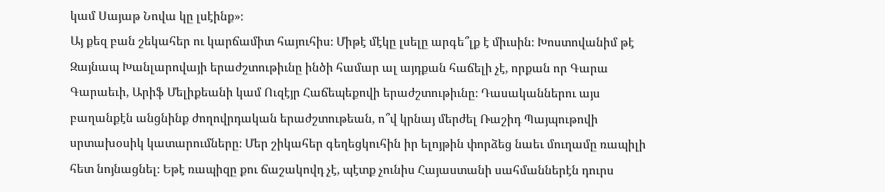կամ Սայաթ Նովա կը լսէինք»։
Այ քեզ բան շեկահեր ու կարճամիտ հայուհիս։ Միթէ մէկը լսելը արգե՞լք է միւսին։ Խոստովանիմ թէ Զայնապ Խանլարովայի երաժշտութիւնը ինծի համար ալ այդքան հաճելի չէ, որքան որ Գարա Գարաեւի, Արիֆ Մելիքեանի կամ Ուզէյր Հաճեպեքովի երաժշտութիւնը։ Դասականներու այս բաղանքէն անցնինք ժողովրդական երաժշտութեան, ո՞վ կրնայ մերժել Ռաշիդ Պայպութովի սրտախօսիկ կատարումները։ Մեր շիկահեր գեղեցկուհին իր ելոյթին փորձեց նաեւ մուղամը ռապիլի հետ նոյնացնել։ Եթէ ռապիզը քու ճաշակովդ չէ, պէտք չունիս Հայաստանի սահմաններէն դուրս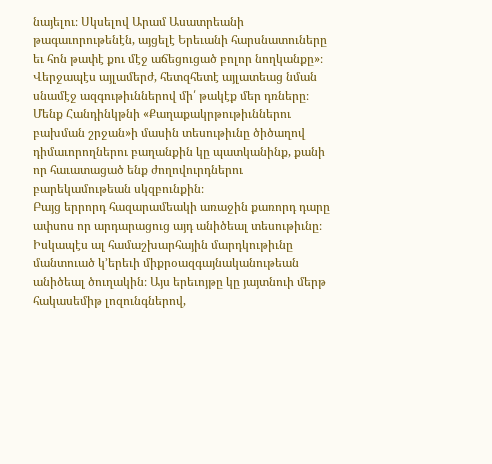նայելու։ Սկսելով Արամ Ասատրեանի թագաւորութենէն, այցելէ Երեւանի հարսնատուները եւ հոն թափէ քու մէջ աճեցուցած բոլոր նողկանքը»։
Վերջապէս այլամերժ, հետզհետէ այլատեաց նման սնամէջ ազգութիւններով մի՛ թակէք մեր դռները։
Մենք Հանդինկթնի «Քաղաքակրթութիւններու բախման շրջան»ի մասին տեսութիւնը ծիծաղով դիմաւորողներու բաղանքին կը պատկանինք, քանի որ հաւատացած ենք ժողովուրդներու բարեկամութեան սկզբունքին։
Բայց երրորդ հազարամեակի առաջին քառորդ դարը ափսոս որ արդարացուց այդ անիծեալ տեսութիւնը։ Իսկապէս ալ համաշխարհային մարդկութիւնը մանտուած կ՚երեւի միքրօազգայնականութեան անիծեալ ծուղակին։ Այս երեւոյթը կը յայտնուի մերթ հակասեմիթ լոզունգներով,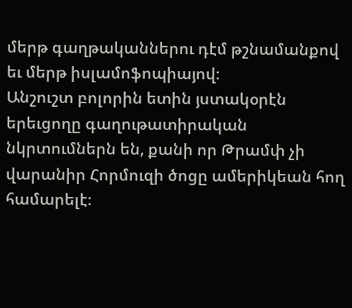մերթ գաղթականներու դէմ թշնամանքով եւ մերթ իսլամոֆոպիայով։
Անշուշտ բոլորին ետին յստակօրէն երեւցողը գաղութատիրական նկրտումներն են, քանի որ Թրամփ չի վարանիր Հորմուզի ծոցը ամերիկեան հող համարելէ։